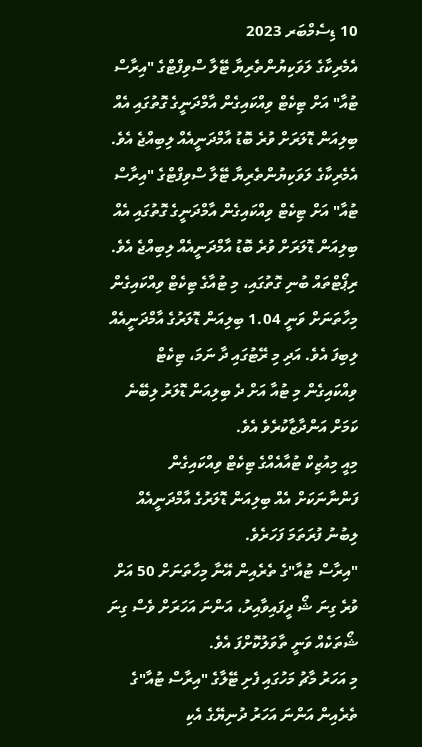10 ޑިސެމްބަރ 2023
އެމެރިކާގެ ލަވަކިޔުންތެރިޔާ ޓޭލާ ސްވިފްޓްގެ "އިރާސް ޓުއާ" އަށް ޓިކެޓް ވިއްކައިގެން އާމްދަނީގެ ގޮތުގައި އެއް ބިލިއަން ޑޮލަރަށް ވުރެ ބޮޑު އާމްދަނީއެއް ލިބިއްޖެ އެވެ.
އެމެރިކާގެ ލަވަކިޔުންތެރިޔާ ޓޭލާ ސްވިފްޓްގެ "އިރާސް ޓުއާ" އަށް ޓިކެޓް ވިއްކައިގެން އާމްދަނީގެ ގޮތުގައި އެއް ބިލިއަން ޑޮލަރަށް ވުރެ ބޮޑު އާމްދަނީއެއް ލިބިއްޖެ އެވެ.
ރިޕޯޓްތައް ބުނި ގޮތުގައި، މި ޓުއާގެ ޓިކެޓް ވިއްކައިގެން މިހާތަނަށް ވަނީ 1.04 ބިލިއަން ޑޮލަރުގެ އާމްދަނީއެއް ލިބިފަ އެވެ. އަދި މި ރޭޓުގައި ދާ ނަމަ، ޓިކެޓް ވިއްކައިގެން މި ޓުއާ އަށް ދެ ބިލިއަން ޑޮލަރު ލިބޭނެ ކަމަށް އަންދާޒާކުރެވެ އެވެ.
މިއީ މިއުޒިކް ޓުއާއެއްގެ ޓިކެޓް ވިއްކައިގެން ފަންނާނަކަށް އެއް ބިލިއަން ޑޮލަރުގެ އާމްދަނީއެއް ލިބުނު ފުރަތަމަ ފަހަރެވެ.
"އިރާސް ޓުއާ"ގެ ތެރެއިން އޭނާ މިހާތަނަށް 50 އަށް ވުރެ ގިނަ ޝޯ ދީފައިވާއިރު، އަންނަ އަހަރަށް ވެސް ގިނަ ޝޯތަކެއް ވަނީ ތާވަލުކޮށްފަ އެވެ.
މި އަހަރު މާޗު މަހުގައި ފެށި ޓޭލާގެ "އިރާސް ޓުއާ"ގެ ތެރެއިން އަންނަ އަހަރު ދުނިޔޭގެ އެކި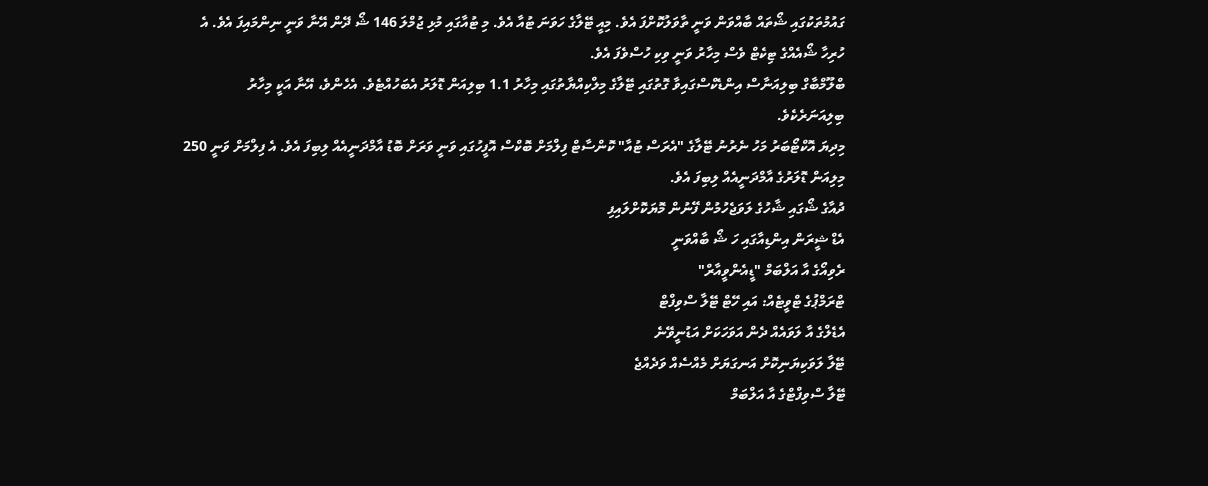ގައުމުތަކުގައި ޝޯތައް ބާއްވަން ވަނީ ތާވަލުކޮށްފަ އެވެ. މިއީ ޓޭލާގެ ހަވަނަ ޓުއާ އެވެ. މި ޓުއާގައި މުޅި ޖުމްލަ 146 ޝޯ ދޭން އޭނާ ވަނީ ނިންމައިފަ އެވެ. އެ ހުރިހާ ޝޯއެއްގެ ޓިކެޓް ވެސް މިހާރު ވަނީ ވިކި ހުސްވެފަ އެވެ.
ބްލޫމްބާގް ބިލިއަނާސް އިންޑެކްސްގައިވާ ގޮތުގައި ޓޭލާގެ މިލްކިއްޔާތުގައި މިހާރު 1.1 ބިލިއަން ޑޮލަރު އެބަހުއްޓެވެ. އެހެންވެ، އޭނާ އަކީ މިހާރު ބިލިއަނަރެކެވެ.
މިދިޔަ އޮކްޓޯބަރު މަހު ނެރުނު ޓޭލާގެ "އެރަސް ޓުއާ" ކޮންސާޓް ފިލްމަށް ބޮކްސް އޮފީހުގައި ވަނީ ވަރަށް ބޮޑު އާމްދަނީއެއް ލިބިފަ އެވެ. އެ ފިލްމަށް ވަނީ 250 މިލިއަން ޑޮލަރުގެ އާމްދަނީއެއް ލިބިފަ އެވެ.
ދުއާގެ ޝޯގައި ޝާހުގެ ލަވަޖެހުމުން ފޭނުން މޮޔަކޮށްލައިފި
އެޑް ޝީރަން އިންޑިއާގައި ހަ ޝޯ ބާއްވަނީ
ރެވިއޯގެ އާ އަލްބަމް "ޑީއެންވީއާރް"
ޓްރަމްޕުގެ ޓްވީޓެއް: އައި ހޭޓް ޓޭލާ ސްވިފްޓް
އެޑެލްގެ އާ ލަވައެއް ދެން އަވަހަކަށް އަޑުނީވޭނެ
ޓޭލާ ލަވަކިޔަނިކޮށް އަނގަޔަށް މެއްސެއް ވަދެއްޖެ
ޓޭލާ ސްވިފްޓްގެ އާ އަލްބަމް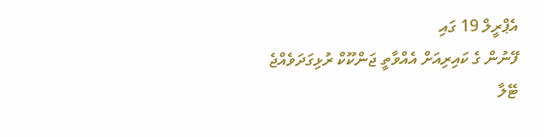އެޕްރީލް 19 ގައި
ފޭނުން ގެ ކައިރިއަށް އެއްވާތީ ޖަންކޫކް ރުޅިގަދަވެއްޖެ
ޓޭލާ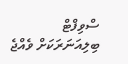ސްވިފްޓް ބިލިއަނަރަކަށް ވެއްޖެ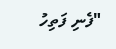"ފެނި ފަތިހު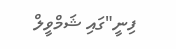ފިނީ"ގައި ޝަމްވީލް